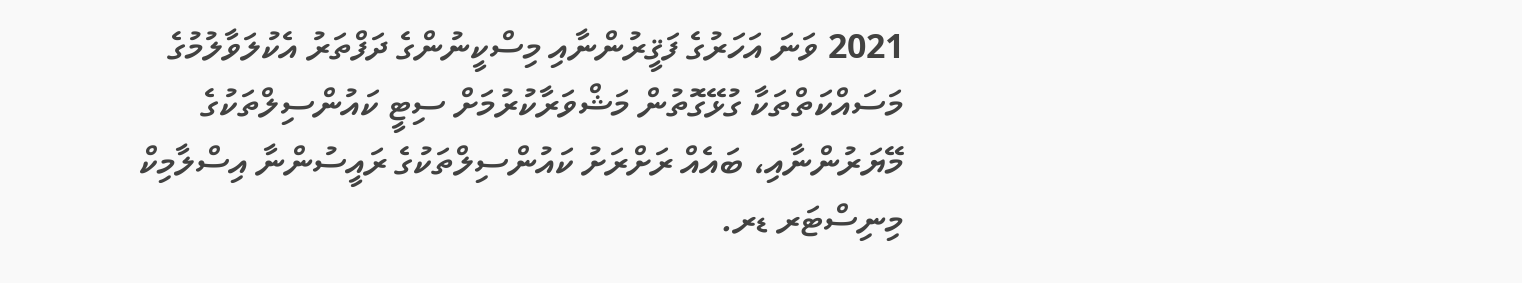2021 ވަނަ އަހަރުގެ ފަޤީރުންނާއި މިސްކީނުންގެ ދަފްތަރު އެކުލަވާލުމުގެ މަސައްކަތްތަކާ ގުޅޭގޮތުން މަޝްވަރާކުރުމަށް ސިޓީ ކައުންސިލްތަކުގެ މޭޔަރުންނާއި، ބައެއް ރަށްރަށު ކައުންސިލްތަކުގެ ރައީސުންނާ އިސްލާމިކް މިނިސްޓަރ ޑރ.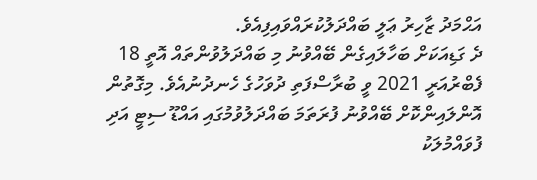އަޙްމަދު ޒާހިރު ޢަލީ ބައްދަލުކުރައްވައިފިއެވެ.
ދެ ގަޑިއަކަށް ބަހާލައިގެން ބޭއްވުނު މި ބައްދަލުވުންތައް އޮތީ 18 ފެބްރުއަރީ 2021 ވީ ބުރާސްފަތި ދުވަހުގެ ހެނދުނުއެވެ. މިގޮތުން އޮންލައިންކޮށް ބޭއްވުނު ފުރަތަމަ ބައްދަލުވުމުގައި އައްޑޫ ސިޓީ އަދި ފުވައްމުލަކު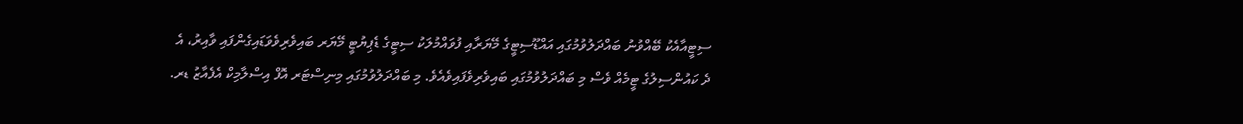ސިޓީއާއެކު ބޭއްވުނު ބައްދަލުވުމުގައި އައްޑޫސިޓީގެ މޭޔަރާއި ފުވައްމުލަކު ސިޓީގެ ޑެޕިޔުޓީ މޭޔަރ ބައިވެރިވެވަޑައިގެންފައި ވާއިރު، އެ ދެ ކައުންސިލުގެ ޓީމެއް ވެސް މި ބައްދަލުވުމުގައި ބައިވެރިވެފައިވެއެވެ. މި ބައްދަލުވުމުގައި މިނިސްޓަރ އޮފް އިސްލާމިކް އެފެއާޒު ޑރ.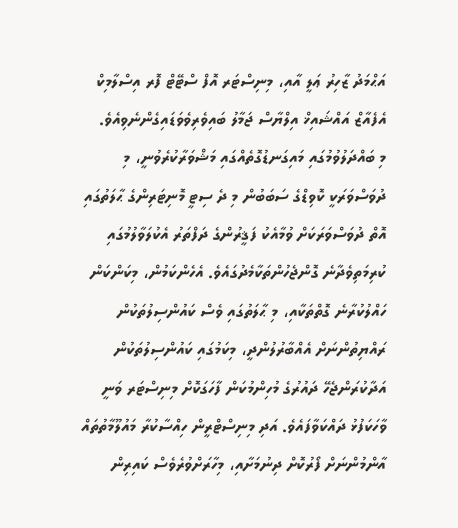އަޙްމަދު ޒާހިރު ޢަލީ އާއި، މިނިސްޓަރ އޮފް ސްޓޭޓް ފޮރ އިސްލާމިކް އެފެއާޒް އައްޝައިޚް އިލްޔާސް ޖަމާލު ބައިވެރިވެވަޑައިގެންނެވިއެވެ.
މި ބައްދަލުވުމުގައި މައިގަނޑުގޮތެއްގައި މަޝްވަރާކުރެވުނީ، މި ދުވަސްވަރަކީ ކޮވިޑްގެ ސަބަބުން މި ދެ ސިޓީ މޮނިޓަރިންގެ ޙާލަތުގައި އޮތް ދުވަސްވަރަކަށް ވުމާއެކު ފަޤީރުންގެ ދަފްތަރު އެކުލަވާލުމުގައި ކުރިމަތިވެދާނެ ގޮންޖެހުންތަކާމެދުގައެވެ. އެހެންކަމުން، މިކަންކަން ހައްލުކުރާނެ ގޮތްތަކާއި، މި ޙާލަތުގައި ވެސް ކައުންސިލުތަކުން ރައްޔިތުންނަށް އެއްބާރުލުންދީ، މިކަމުގައި ކައުންސިލުތަކުން އަދާކުރަންޖެހޭ ދައުރުގެ މުހިންމުކަން ފާހަގަކޮށް މިނިސްޓަރ ވަނީ ވާހަކަފުޅު ދައްކަވާފައެވެ. އަދި މިނިސްޓްރީން ހިއްސާކުރާ މައުލޫމާތުތައް އާންމުންނަށް ފޯރުކޮށް ދިނުމަށާއި، މިހާރަށްވުރެވެސް ކައިރިން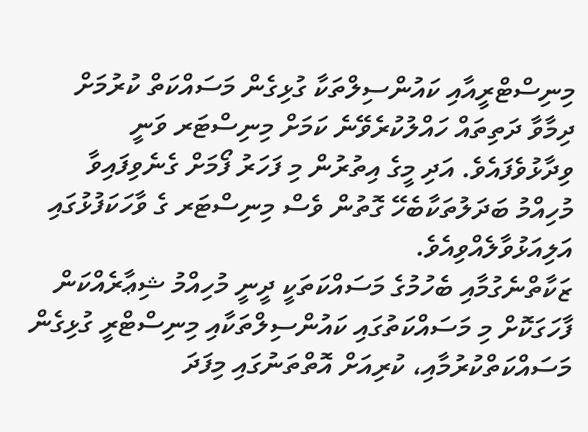މިނިސްޓްރީއާއި ކައުންސިލްތަކާ ގުޅިގެން މަސައްކަތް ކުރުމަށް ދިމާވާ ދަތިތައް ހައްލުކުރެވޭނެ ކަމަށް މިނިސްޓަރ ވަނީ ވިދާޅުވެފައެވެ. އަދި މީގެ އިތުރުން މި ފަހަރު ފޯމަށް ގެނެވިފައިވާ މުހިއްމު ބަދަލުތަކާބެހޭ ގޮތުން ވެސް މިނިސްޓަރ ގެ ވާހަކަފުޅުގައި އަލިއަޅުވާލެއްވިއެވެ.
ޒަކާތްނެގުމާއި ބެހުމުގެ މަސައްކަތަކީ ދީނީ މުހިއްމު ޝިޢާރެއްކަން ފާހަގަކޮށް މި މަސައްކަތުގައި ކައުންސިލްތަކާއި މިނިސްޓްރީ ގުޅިގެން މަސައްކަތްކުރުމާއި، ކުރިއަށް އޮތްތަނުގައި މިފަދަ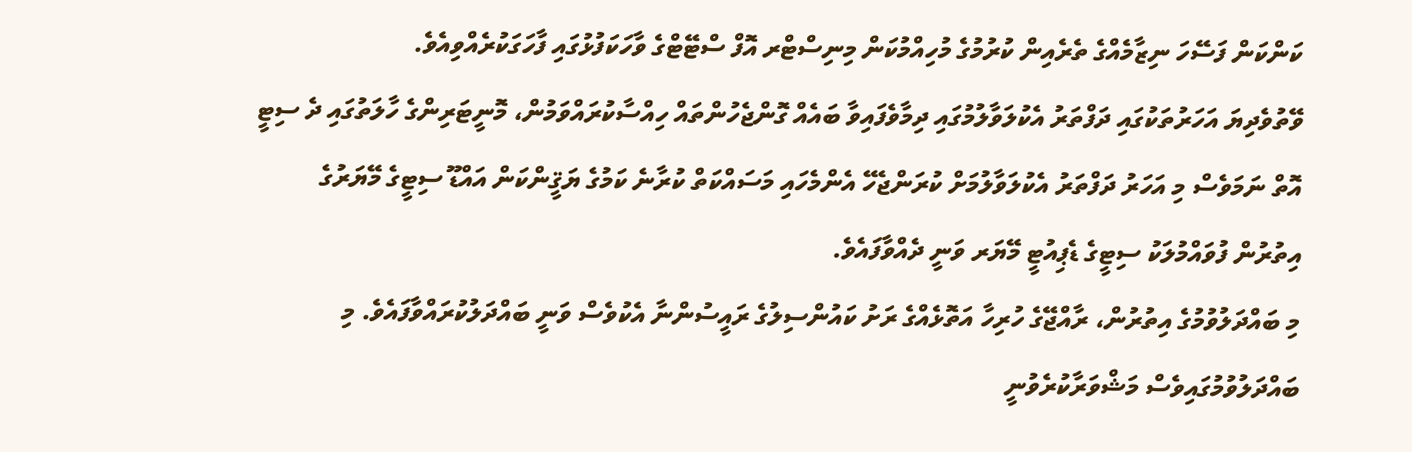ކަންކަން ފަސޭހަ ނިޒާމެއްގެ ތެރެއިން ކުރުމުގެ މުހިއްމުކަން މިނިސްޓްރ އޮފް ސްޓޭޓްގެ ވާހަކަފުޅުގައި ފާހަގަކުރެއްވިއެވެ.
ވޭތުވެދިޔަ އަހަރުތަކުގައި ދަފްތަރު އެކުލަވާލުމުގައި ދިމާވެފައިވާ ބައެއް ގޮންޖެހުންތައް ހިއްސާކުރައްވަމުން، މޮނީޓަރިންގެ ހާލަތުގައި ދެ ސިޓީ އޮތް ނަމަވެސް މި އަހަރު ދަފްތަރު އެކުލަވާލުމަށް ކުރަންޖެހޭ އެންމެހައި މަސައްކަތް ކުރާނެ ކަމުގެ ޔަޤީންކަން އައްޑޫ ސިޓީގެ މޭޔަރުގެ އިތުރުން ފުވައްމުލަކު ސިޓީގެ ޑެޕިއުޓީ މޭޔަރ ވަނީ ދެއްވާފައެވެ.
މި ބައްދަލުވުމުގެ އިތުރުން، ރާއްޖޭގެ ހުރިހާ އަތޮޅެއްގެ ރަށު ކައުންސިލުގެ ރައީސުންނާ އެކުވެސް ވަނީ ބައްދަލުކުރައްވާފައެވެ. މި ބައްދަލުވުމުގައިވެސް މަޝްވަރާކުރެވުނީ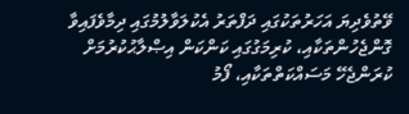ވޭތުވެދިޔަ އަހަރުތަކުގައި ދަފްތަރު އެކުލަވާލުމުގައި ދިމާވެފައިވާ ގޮންޖެހުންތަކާއި، ކުރިމަގުގައި ކަންކަން އިޞްލާޙުކުރުމަށް ކުރަންޖެހޭ މަސައްކަތްތަކާއި، ފޯމު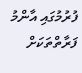ފުރުމުގައި އާންމު ފަރާތްތަކަށް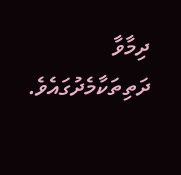ދިމާވާ ދަތިތަކާމެދުގައެވެ.